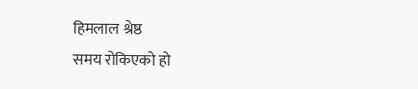हिमलाल श्रेष्ठ
समय रोकिएको हो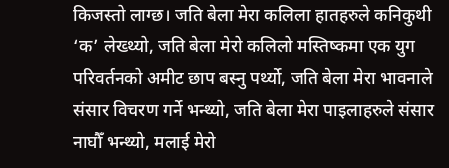किजस्तो लाग्छ। जति बेला मेरा कलिला हातहरुले कनिकुथी ‘क’ लेख्थ्यो, जति बेला मेरो कलिलो मस्तिष्कमा एक युग परिवर्तनको अमीट छाप बस्नु पर्थ्यो, जति बेला मेरा भावनाले संसार विचरण गर्ने भन्थ्यो, जति बेला मेरा पाइलाहरुले संसार नाघौँ भन्थ्यो, मलाई मेरो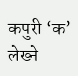कपुरी ‘क’ लेख्ने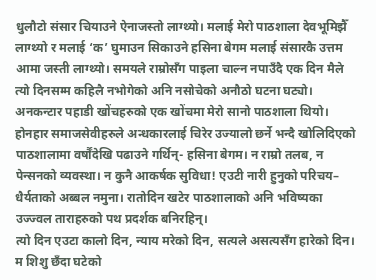धुलौटो संसार चियाउने ऐनाजस्तो लाग्थ्यो। मलाई मेरो पाठशाला देवभूमिझैँ लाग्थ्यो र मलाई ‘क’ घुमाउन सिकाउने हसिना बेगम मलाई संसारकै उत्तम आमा जस्ती लाग्थ्यो। समयले राम्रोसँग पाइला चाल्न नपाउँदै एक दिन मैले त्यो दिनसम्म कहिलै नभोगेको अनि नसोचेको अनौठो घटना घट्यो।
अनकन्टार पहाडी खोंचहरुको एक खोंचमा मेरो सानो पाठशाला थियो। होनहार समाजसेवीहरुले अन्धकारलाई चिरेर उज्यालो छर्ने भन्दै खोलिदिएको पाठशालामा वर्षौंदेखि पढाउने गर्थिन्- हसिना बेगम। न राम्रो तलब, न पेन्सनको व्यवस्था। न कुनै आकर्षक सुविधा! एउटी नारी हुनुको परिचय– धैर्यताको अब्बल नमुना। रातोदिन खटेर पाठशालाको अनि भविष्यका उज्ज्वल ताराहरुको पथ प्रदर्शक बनिरहिन्।
त्यो दिन एउटा कालो दिन, न्याय मरेको दिन, सत्यले असत्यसँग हारेको दिन। म शिशु छँदा घटेको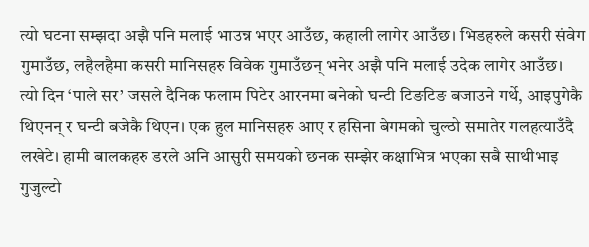त्यो घटना सम्झदा अझै पनि मलाई भाउन्न भएर आउँछ, कहाली लागेर आउँछ। भिडहरुले कसरी संवेग गुमाउँछ, लहैलहैमा कसरी मानिसहरु विवेक गुमाउँछन् भनेर अझै पनि मलाई उदेक लागेर आउँछ।
त्यो दिन ‘पाले सर’ जसले दैनिक फलाम पिटेर आरनमा बनेको घन्टी टिङटिङ बजाउने गर्थे, आइपुगेकै थिएनन् र घन्टी बजेकै थिएन। एक हुल मानिसहरु आए र हसिना बेगमको चुल्ठो समातेर गलहत्याउँदै लखेटे। हामी बालकहरु डरले अनि आसुरी समयको छनक सम्झेर कक्षाभित्र भएका सबै साथीभाइ गुजुल्टो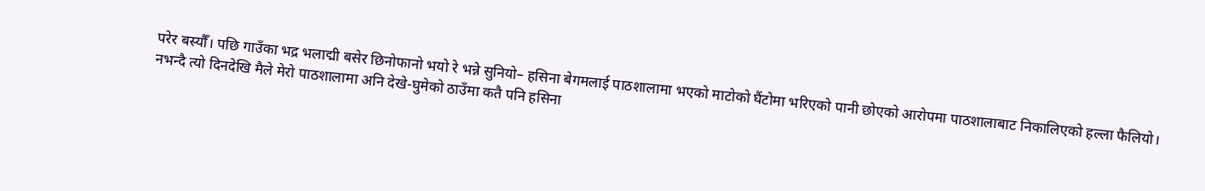परेर बस्यौँ। पछि गाउँका भद्र भलाद्मी बसेर छिनोफानो भयो रे भन्ने सुनियो– हसिना बेगमलाई पाठशालामा भएको माटोको घैंटोमा भरिएको पानी छोएको आरोपमा पाठशालाबाट निकालिएको हल्ला फैलियो।
नभन्दै त्यो दिनदेखि मैले मेरो पाठशालामा अनि देखे-घुमेको ठाउँमा कतै पनि हसिना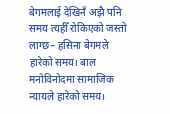बेगमलाई देखिनँ अझै पनि समय त्यहीँ रोकिएको जस्तो लाग्छ– हसिना बेगमले हारेको समय। बाल मनोविनोदमा सामाजिक न्यायले हारेको समय।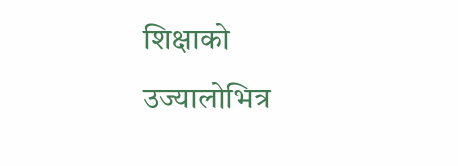शिक्षाको उज्यालोभित्र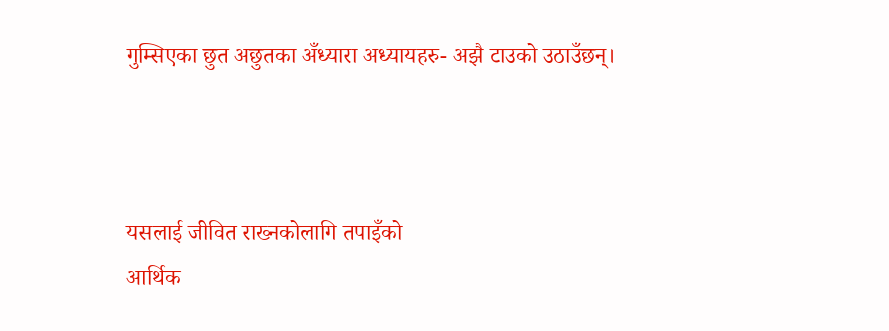गुम्सिएका छुत अछुतका अँध्यारा अध्यायहरु- अझै टाउको उठाउँछन्।



यसलाई जीवित राख्नकोलागि तपाइँको
आर्थिक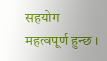सहयोग महत्वपूर्ण हुन्छ ।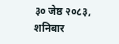३० जेष्ठ २०८३, शनिबार